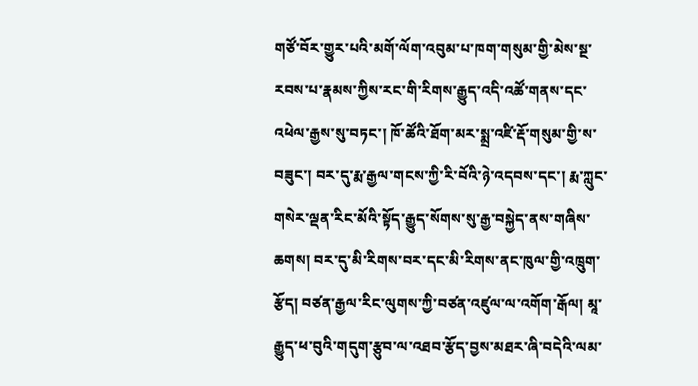གཙོ་བོར་གྱུར་པའི་མགོ་ལོག་འབུམ་པ་ཁག་གསུམ་གྱི་མེས་སྔ་རབས་པ་རྣམས་ཀྱིས་རང་གི་རིགས་རྒྱུད་འདི་འཚོ་གནས་དང་འཕེལ་རྒྱས་སུ་བཏང་། ཁོ་ཚོའི་ཐོག་མར་སྨྲ་འཛི་རྡོ་གསུམ་གྱི་ས་བཟུང་། བར་དུ་རྨ་རྒྱལ་གངས་ཀྱི་རི་བོའི་ཉེ་འདབས་དང་། རྨ་ཀླུང་གསེར་ལྡན་རིང་མོའི་སྟོད་རྒྱུད་སོགས་སུ་རྒྱ་བསྐྱེད་ནས་གཞིས་ཆགས། བར་དུ་མི་རིགས་བར་དང་མི་རིགས་ནང་ཁུལ་གྱི་འཁྲུག་རྩོད། བཙན་རྒྱལ་རིང་ལུགས་ཀྱི་བཙན་འཛུལ་ལ་འགོག་རྒོལ། མཱ་རྒྱུད་ཕ་བུའི་གདུག་རྩུབ་ལ་འཐབ་རྩོད་བྱས་མཐར་ཞི་བདེའི་ལམ་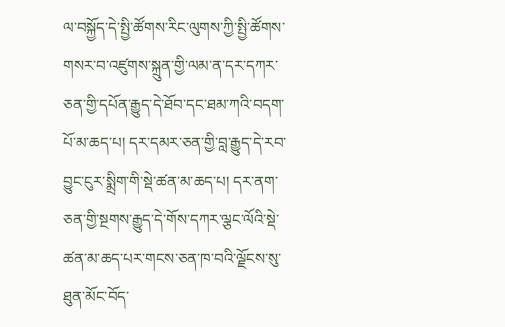ལ་བསྐྱོད་དེ་སྤྱི་ཚོགས་རིང་ལུགས་ཀྱི་སྤྱི་ཚོགས་གསར་བ་འཛུགས་སྐྲུན་གྱི་ལམ་ན་དར་དཀར་ཅན་གྱི་དཔོན་རྒྱུད་དེ་ཐོབ་དང་ཐམ་ཀའི་བདག་པོ་མ་ཆད་པ། དར་དམར་ཅན་གྱི་བླ་རྒྱུད་དེ་རབ་བྱུང་ངུར་སྨྲིག་གི་སྡེ་ཚན་མ་ཆད་པ། དར་ནག་ཅན་གྱི་སྔགས་རྒྱུད་དེ་གོས་དཀར་ལྕང་ལོའི་སྡེ་ཚན་མ་ཆད་པར་གངས་ཅན་ཁ་བའི་ལྗོངས་སུ་ཐུན་མོང་བོད་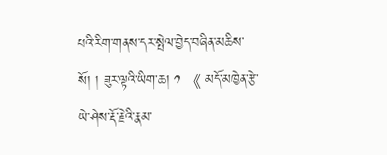པའི་རིག་གནས་དར་སྤེལ་བྱེད་བཞིན་མཆིས་སོ། ། ཟུར་ལྟའི་ཡིག་ཆ། ༡ 《 མདོ་མཁྱེན་རྩེ་ཡེ་ཤེས་རྡོ་རྗེའི་རྣམ་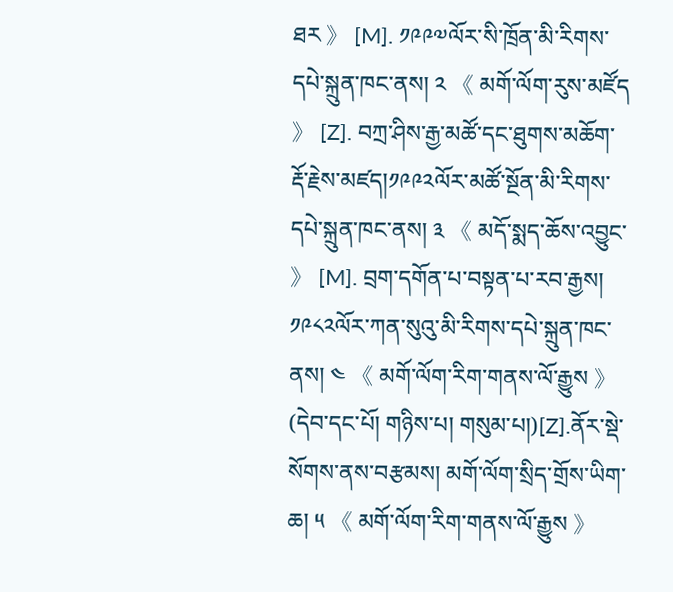ཐར 》 [M]. ༡༩༩༧ལོར་སི་ཁྲོན་མི་རིགས་དཔེ་སྐྲུན་ཁང་ནས། ༢ 《 མགོ་ལོག་རུས་མཛོད 》 [Z]. བཀྲ་ཤིས་རྒྱ་མཚོ་དང་ཐུགས་མཆོག་རྡོ་རྗེས་མཛད།༡༩༩༢ལོར་མཚོ་སྔོན་མི་རིགས་དཔེ་སྐྲུན་ཁང་ནས། ༣ 《 མདོ་སྨད་ཆོས་འབྱུང་ 》 [M]. བྲག་དགོན་པ་བསྟན་པ་རབ་རྒྱས། ༡༩༨༢ལོར་ཀན་སུའུ་མི་རིགས་དཔེ་སྐྲུན་ཁང་ནས། ༤ 《 མགོ་ལོག་རིག་གནས་ལོ་རྒྱུས 》 (དེབ་དང་པོ། གཉིས་པ། གསུམ་པ།)[Z].ནོར་སྡེ་སོགས་ནས་བརྩམས། མགོ་ལོག་སྲིད་གྲོས་ཡིག་ཆ། ༥ 《 མགོ་ལོག་རིག་གནས་ལོ་རྒྱུས 》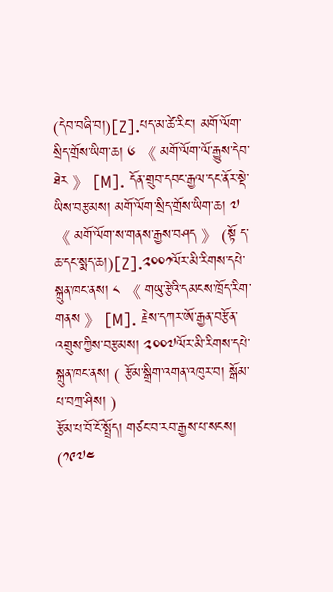(དེབ་བཞི་བ།)[Z].པད་མ་ཚེ་རིང་། མགོ་ལོག་སྲིད་གྲོས་ཡིག་ཆ། ༦ 《 མགོ་ལོག་ལོ་རྒྱུས་དེབ་ཐེར 》 [M]. དོན་གྲུབ་དབང་རྒྱལ་དང་ནོར་སྡེ་ཡིས་བརྩམས། མགོ་ལོག་སྲིད་གྲོས་ཡིག་ཆ། ༧ 《 མགོ་ལོག་ས་གནས་རྒྱས་བཤད 》 (སྟོ ད་ཆ་དང་སྨད་ཆ།)[Z].༢༠༠༡ལོར་མི་རིགས་དཔེ་སྐྲུན་ཁང་ནས། ༨ 《 གཡུ་རྩེའི་དམངས་ཁྲོད་རིག་གནས 》 [M]. རྗེས་དཀར་ཨོ་རྒྱན་བརྩོན་འགྲུས་ཀྱིས་བརྩམས། ༢༠༠༧ལོར་མི་རིགས་དཔེ་སྐྲུན་ཁང་ནས། ( རྩོམ་སྒྲིག་འགན་འཁུར་བ། སྒོམ་པ་བཀྲ་ཤིས། )
རྩོམ་པ་བོ་ངོ་སྤྲོད། གཙང་བ་རབ་རྒྱས་པ་སངས། (༡༩༧༤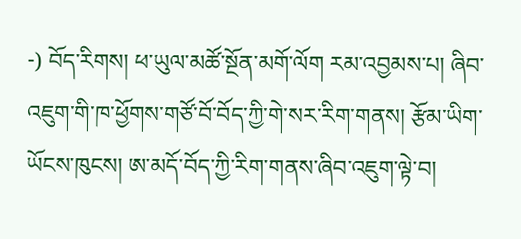-) བོད་རིགས། ཕ་ཡུལ་མཚོ་སྔོན་མགོ་ལོག རམ་འབྱམས་པ། ཞིབ་འཇུག་གི་ཁ་ཕྱོགས་གཙོ་བོ་བོད་ཀྱི་གེ་སར་རིག་གནས། རྩོམ་ཡིག་ཡོངས་ཁུངས། ཨ་མདོ་བོད་ཀྱི་རིག་གནས་ཞིབ་འཇུག་ལྟེ་བ།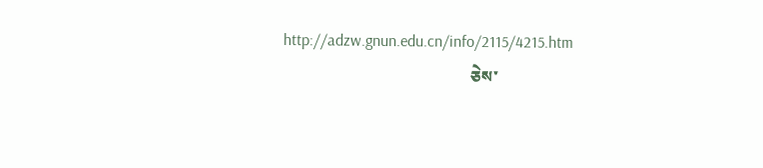http://adzw.gnun.edu.cn/info/2115/4215.htm
                                             ཅེས་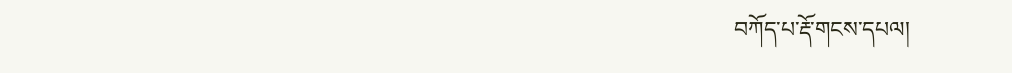བཀོད་པ་རྡོ་གངས་དཔལ།